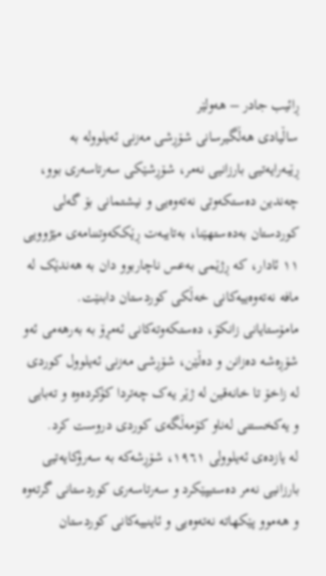ڕائیب جادر – هەولێر
ساڵیادی ھەڵگیرسانی شۆڕشی مەزنی ئەیلوولە بە ڕێبەرایەتیی بارزانیی نەمر، شۆڕشێکی سەرتاسەری بوو، چەندین دەستکەوتی نەتەوەیی و نیشتمانی بۆ گەلی کوردستان بەدەستھێنا، بەتایبەت ڕێککەوتننامەی مێژوویی ١١ ئادار، کە ڕژێمی بەعس ناچاربوو دان بە ھەندێک لە مافە نەتەوەییەکانی خەڵکی کوردستان دابنێت. مامۆستایانی زانکۆ، دەستکەوتەکانی ئەمڕۆ بە بەرھەمی ئەو شۆڕەشە دەزانن و دەڵێن، شۆڕشی مەزنی ئەیلوول کوردی لە زاخۆ تا خانەقین لە ژێر یەک چەتردا کۆکردەوە و تەبایی و یەکخستنی لەناو کۆمەڵگەی کوردی دروست کرد.
لە یازدەی ئەیلوولی ١٩٦١، شۆڕشەکە بە سەرۆکایەتیی بارزانیی نەمر دەستیپێکرد و سەرتاسەری کوردستانی گرتەوە و ھەموو پێکھاتە نەتەوەیی و ئاینییەکانی کوردستان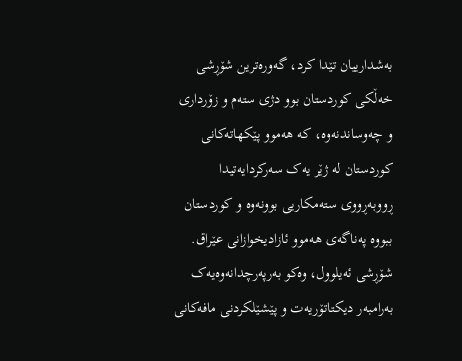بەشدارییان تێدا کرد، گەورەترین شۆڕشی خەڵکی کوردستان بوو دژی ستەم و زۆرداری و چەوساندنەوە، کە ھەموو پێکھاتەکانی کوردستان لە ژێر یەک سەرکردایەتیدا ڕووبەڕووی ستەمکاریی بوونەوە و کوردستان ببووە پەناگەی ھەموو ئازادیخوازانی عێراق.
شۆڕشی ئەیلوول، وەکو بەرپەرچدانەوەیەک بەرامبەر دیکتاتۆریەت و پێشێلکردنی مافەکانی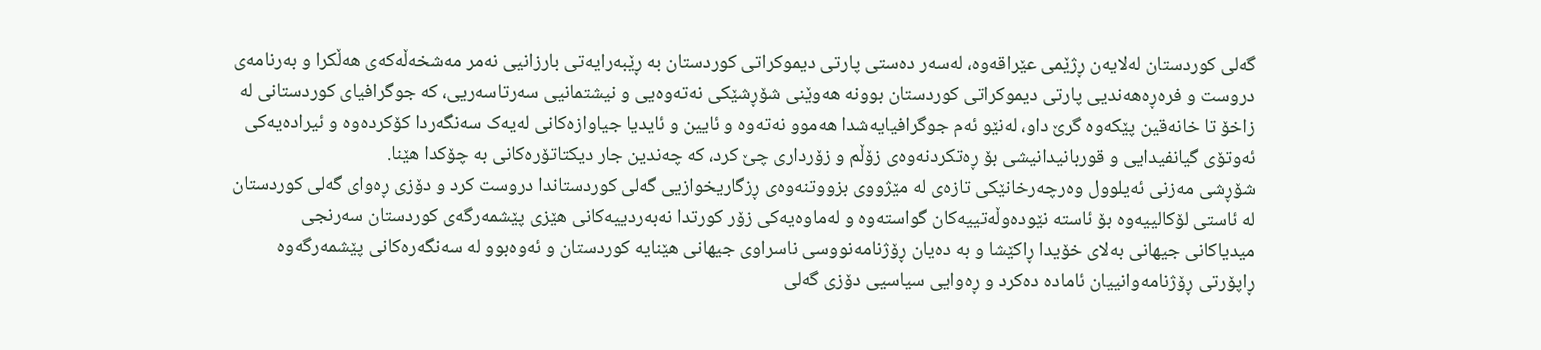گەلی کوردستان لەلایەن ڕژێمی عێراقەوە، لەسەر دەستی پارتی دیموکراتی کوردستان بە ڕێبەرایەتی بارزانیی نەمر مەشخەڵەکەی ھەڵکرا و بەرنامەی دروست و فرەڕەھەندیی پارتی دیموکراتی کوردستان بوونە ھەوێنی شۆڕشێکی نەتەوەیی و نیشتمانیی سەرتاسەریی، کە جوگرافیای کوردستانی لە زاخۆ تا خانەقین پێکەوە گرێ داو، لەنێو ئەم جوگرافیایەشدا ھەموو نەتەوە و ئایین و ئایدیا جیاوازەکانی لەیەک سەنگەردا کۆکردەوە و ئیرادەیەکی ئەوتۆی گیانفیدایی و قوربانیدانیشی بۆ ڕەتکردنەوەی زۆڵم و زۆرداری چێ کرد، کە چەندین جار دیکتاتۆرەکانی بە چۆکدا ھێنا.
شۆڕشی مەزنی ئەیلوول وەرچەرخانێکی تازەی لە مێژووی بزووتنەوەی ڕزگاریخوازیی گەلی کوردستاندا دروست کرد و دۆزی ڕەوای گەلی کوردستان لە ئاستی لۆکالییەوە بۆ ئاستە نێودەوڵەتییەکان گواستەوە و لەماوەیەکی زۆر کورتدا نەبەردییەکانی ھێزی پێشمەرگەی کوردستان سەرنجی میدیاکانی جیھانی بەلای خۆیدا ڕاکێشا و بە دەیان ڕۆژنامەنووسی ناسراوی جیھانی ھێنایە کوردستان و ئەوەبوو لە سەنگەرەکانی پێشمەرگەوە ڕاپۆرتی ڕۆژنامەوانییان ئامادە دەکرد و ڕەوایی سیاسیی دۆزی گەلی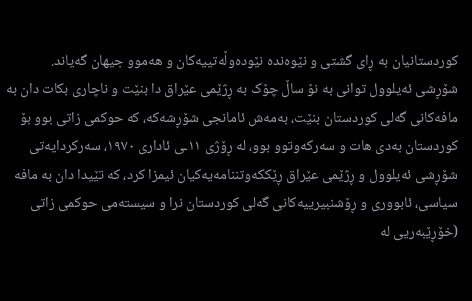کوردستانیان بە ڕای گشتی و نێوەندە نێودەوڵەتییەکان و ھەموو جیھان گەیاند.
شۆڕشی ئەیلوول توانی بە نۆ ساڵ چۆک بە ڕژێمی عێراق دا بنێت و ناچاری بکات دان بە مافەکانی گەلی کوردستان بنێت، بەمەش ئامانجی شۆڕشەکە، کە حوکمی زاتی بوو بۆ کوردستان بەدی ھات و سەرکەوتوو بوو، لە ڕۆژی ١١ـی ئاداری ١٩٧٠، سەرکردایەتی شۆڕشی ئەیلوول و ڕژێمی عێراق ڕێککەوتننامەیەکیان ئیمزا کرد، کە تێیدا دان بە مافە سیاسی، ئابووری و ڕۆشنبیرییەکانی گەلی کوردستان نرا و سیستەمی حوکمی زاتی (خۆڕێبەریی لە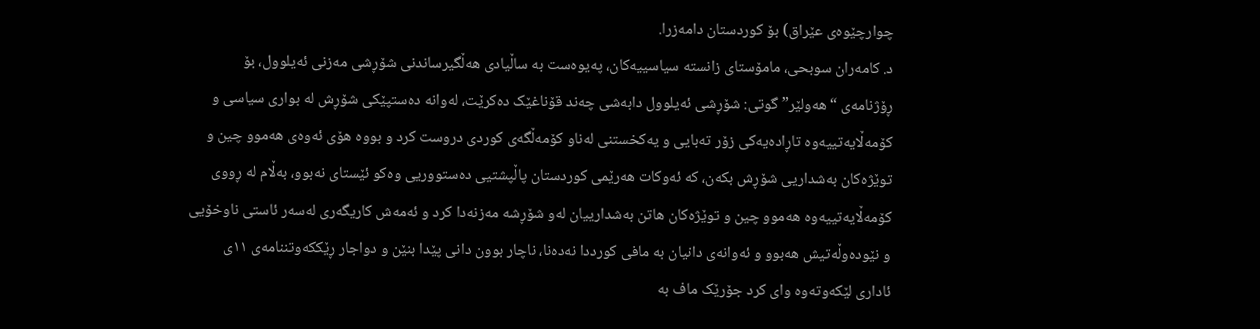چوارچێوەی عێراق) بۆ کوردستان دامەزرا.
د. کامەران سوبحی، مامۆستای زانستە سیاسییەکان، پەیوەست بە ساڵیادی ھەڵگیرساندنی شۆڕشی مەزنی ئەیلوول، بۆ ڕۆژنامەی “ھەولێر” گوتی: شۆڕشی ئەیلوول دابەشی چەند قۆناغێک دەکرێت، لەوانە دەستپێکی شۆڕش لە بواری سیاسی و کۆمەڵایەتییەوە تاڕادەیەکی زۆر تەبایی و یەکخستنی لەناو کۆمەڵگەی کوردی دروست کرد و بووە ھۆی ئەوەی ھەموو چین و توێژەکان بەشداریی شۆڕش بکەن، کە ئەوکات ھەرێمی کوردستان پاڵپشتیی دەستووریی وەکو ئێستای نەبوو، بەڵام لە ڕووی کۆمەڵایەتییەوە ھەموو چین و توێژەکان ھاتن بەشدارییان لەو شۆڕشە مەزنەدا کرد و ئەمەش کاریگەری لەسەر ئاستی ناوخۆیی و نێودەوڵەتیش ھەبوو و ئەوانەی دانیان بە مافی کورددا نەدەنا، ناچار بوون دانی پێدا بنێن و دواجار ڕێککەوتننامەی ١١ی ئاداری لێکەوتەوە وای کرد جۆرێک ماف بە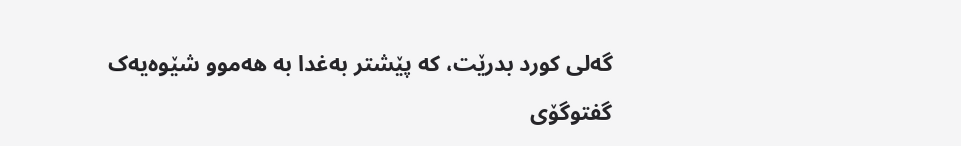گەلی کورد بدرێت، کە پێشتر بەغدا بە ھەموو شێوەیەک گفتوگۆی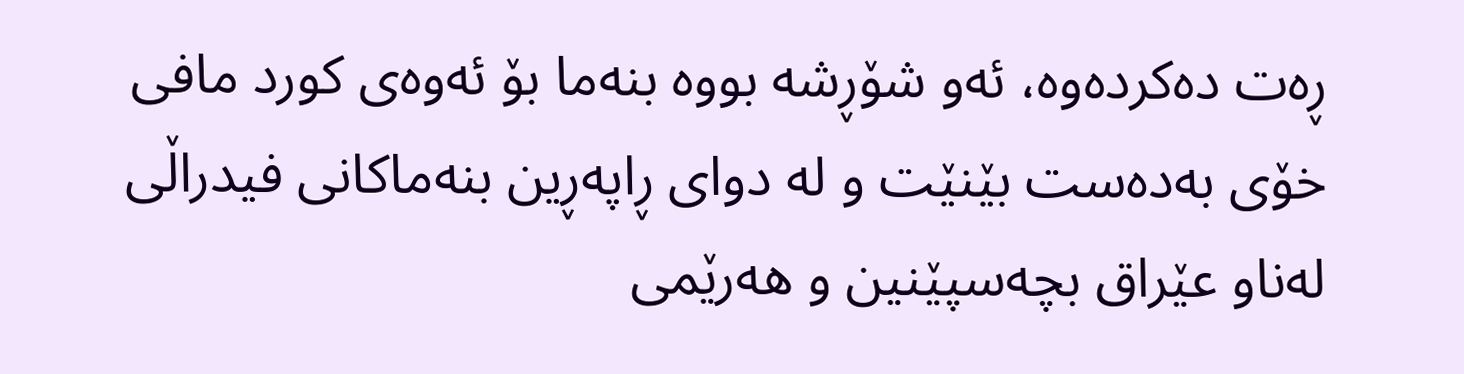ڕەت دەکردەوە، ئەو شۆڕشە بووە بنەما بۆ ئەوەی کورد مافی خۆی بەدەست بێنێت و لە دوای ڕاپەڕین بنەماکانی فیدراڵی لەناو عێراق بچەسپێنین و ھەرێمی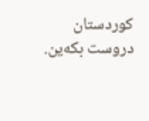کوردستان دروست بکەین.